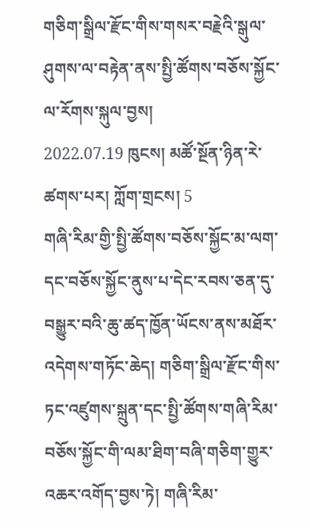གཅིག་སྒྲིལ་རྫོང་གིས་གསར་བརྗེའི་སྒུལ་ཤུགས་ལ་བརྟེན་ནས་སྤྱི་ཚོགས་བཅོས་སྐྱོང་ལ་རོགས་སྐུལ་བྱས།
2022.07.19 ཁུངས། མཚོ་སྔོན་ཉིན་རེ་ཚགས་པར། ཀློག་གྲངས། 5
གཞི་རིམ་གྱི་སྤྱི་ཚོགས་བཅོས་སྐྱོང་མ་ལག་དང་བཅོས་སྐྱོང་ནུས་པ་དེང་རབས་ཅན་དུ་བསྒྱུར་བའི་ཆུ་ཚད་ཁྱོན་ཡོངས་ནས་མཐོར་འདེགས་གཏོང་ཆེད། གཅིག་སྒྲིལ་རྫོང་གིས་ཏང་འཛུགས་སྐྲུན་དང་སྤྱི་ཚོགས་གཞི་རིམ་བཅོས་སྐྱོང་གི་ལམ་ཐིག་བཞི་གཅིག་གྱུར་འཆར་འགོད་བྱས་ཏེ། གཞི་རིམ་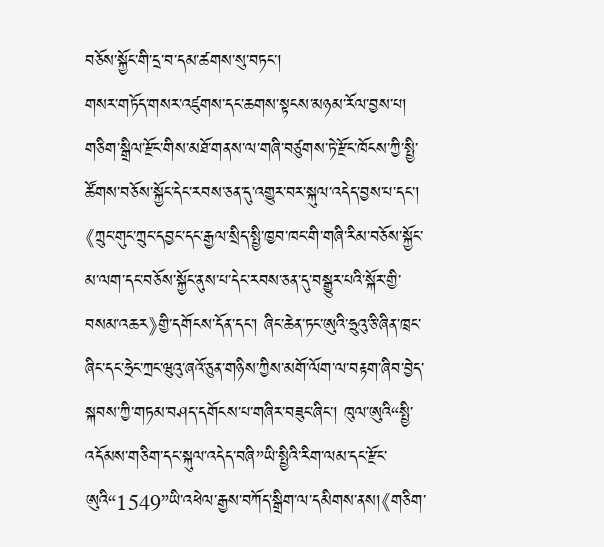བཅོས་སྐྱོང་གི་དྲ་བ་དམ་ཚགས་སུ་བཏང་།
གསར་གཏོད་གསར་འཛུགས་དང་ཆགས་སྟངས་མཉམ་རོལ་བྱས་པ། གཅིག་སྒྲིལ་རྫོང་གིས་མཐོ་གནས་ལ་གཞི་བཙུགས་ཏེ་རྫོང་ཁོངས་ཀྱི་སྤྱི་ཚོགས་བཅོས་སྐྱོང་དེང་རབས་ཅན་དུ་འགྱུར་བར་སྐུལ་འདེད་བྱས་པ་དང་། 《ཀྲུང་གུང་ཀྲུང་དབྱང་དང་རྒྱལ་སྲིད་སྤྱི་ཁྱབ་ཁང་གི་གཞི་རིམ་བཅོས་སྐྱོང་མ་ལག་དང་བཅོས་སྐྱོང་ནུས་པ་དེང་རབས་ཅན་དུ་བསྒྱུར་པའི་སྐོར་གྱི་བསམ་འཆར》གྱི་དགོངས་དོན་དང་། ཞིང་ཆེན་ཏང་ཨུའི་ཧྲུའུ་ཅི་ཞིན་ཁྲང་ཞིང་དང་ཧྲེང་ཀྲང་ཝུའུ་ཞའོ་ཅུན་གཉིས་ཀྱིས་མགོ་ལོག་ལ་བརྟག་ཞིབ་བྱེད་སྐབས་ཀྱི་གཏམ་བཤད་དགོངས་པ་གཞིར་བཟུང་ཞིང་། ཁུལ་ཨུའི“སྤྱི་འདོམས་གཅིག་དང་སྐུལ་འདེད་བཞི”ཡི་སྤྱིའི་རིག་ལམ་དང་རྫོང་ཨུའི“1549”ཡི་འཕེལ་རྒྱས་བཀོད་སྒྲིག་ལ་དམིགས་ནས།《གཅིག་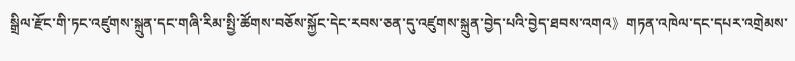སྒྲིལ་རྫོང་གི་ཏང་འཛུགས་སྐྲུན་དང་གཞི་རིམ་སྤྱི་ཚོགས་བཅོས་སྐྱོང་དེང་རབས་ཅན་དུ་འཛུགས་སྐྲུན་བྱེད་པའི་བྱེད་ཐབས་འགའ》གཏན་འཁེལ་དང་དཔར་འགྲེམས་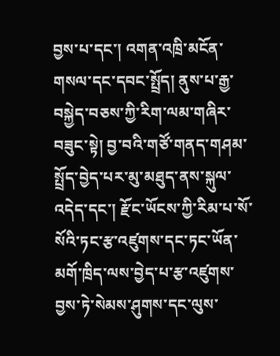བྱས་པ་དང་། འགན་འཁྲི་མངོན་གསལ་དང་དབང་སྤྲོད། ནུས་པ་རྒྱ་བསྐྱེད་བཅས་ཀྱི་རིག་ལམ་གཞིར་བཟུང་སྟེ། བྱ་བའི་གཙོ་གནད་གཤམ་སྤྲོད་བྱེད་པར་མུ་མཐུད་ནས་སྐུལ་འདེད་དང་། རྫོང་ཡོངས་ཀྱི་རིམ་པ་སོ་སོའི་ཏང་རྩ་འཛུགས་དང་ཏང་ཡོན་མགོ་ཁྲིད་ལས་བྱེད་པ་རྩ་འཛུགས་བྱས་ཏེ་སེམས་ཤུགས་དང་ལུས་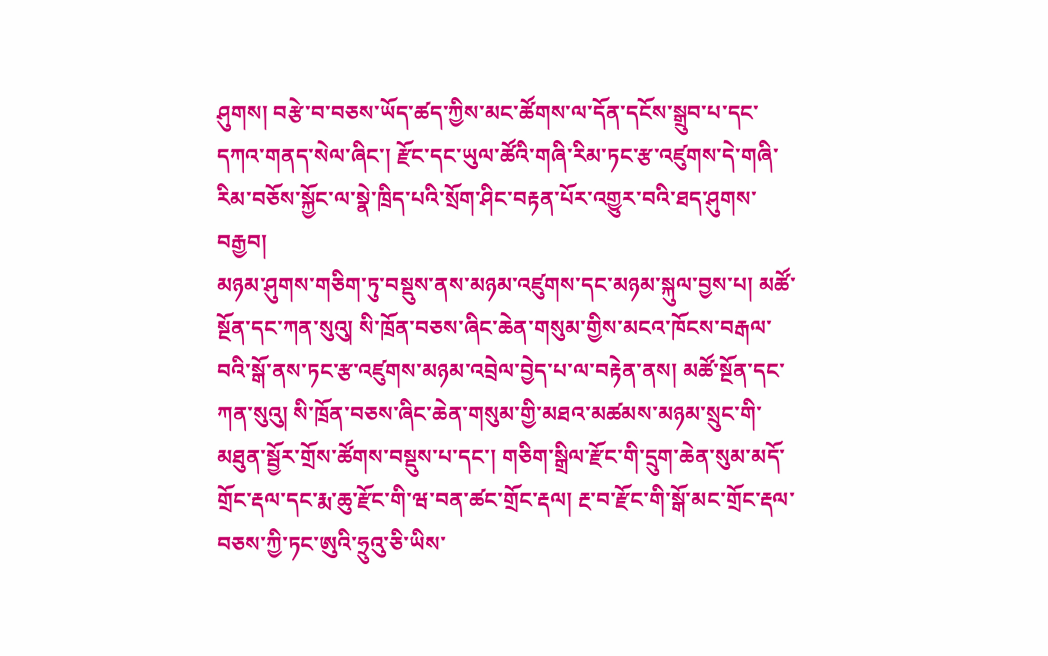ཤུགས། བརྩེ་བ་བཅས་ཡོད་ཚད་ཀྱིས་མང་ཚོགས་ལ་དོན་དངོས་སྒྲུབ་པ་དང་དཀའ་གནད་སེལ་ཞིང་། རྫོང་དང་ཡུལ་ཚོའི་གཞི་རིམ་ཏང་རྩ་འཛུགས་དེ་གཞི་རིམ་བཅོས་སྐྱོང་ལ་སྣེ་ཁྲིད་པའི་སྲོག་ཤིང་བརྟན་པོར་འགྱུར་བའི་ཐད་ཤུགས་བརྒྱབ།
མཉམ་ཤུགས་གཅིག་ཏུ་བསྡུས་ནས་མཉམ་འཛུགས་དང་མཉམ་སྐུལ་བྱས་པ། མཚོ་སྔོན་དང་ཀན་སུའུ། སི་ཁྲོན་བཅས་ཞིང་ཆེན་གསུམ་གྱིས་མངའ་ཁོངས་བརྒལ་བའི་སྒོ་ནས་ཏང་རྩ་འཛུགས་མཉམ་འབྲེལ་བྱེད་པ་ལ་བརྟེན་ནས། མཚོ་སྔོན་དང་ཀན་སུའུ། སི་ཁྲོན་བཅས་ཞིང་ཆེན་གསུམ་གྱི་མཐའ་མཚམས་མཉམ་སྲུང་གི་མཐུན་སྦྱོར་གྲོས་ཚོགས་བསྡུས་པ་དང་། གཅིག་སྒྲིལ་རྫོང་གི་དྲུག་ཆེན་སུམ་མདོ་གྲོང་རྡལ་དང་རྨ་ཆུ་རྫོང་གི་ཝ་བན་ཚང་གྲོང་རྡལ། རྔ་བ་རྫོང་གི་སྒོ་མང་གྲོང་རྡལ་བཅས་ཀྱི་ཏང་ཨུའི་ཧྲུའུ་ཅི་ཡིས་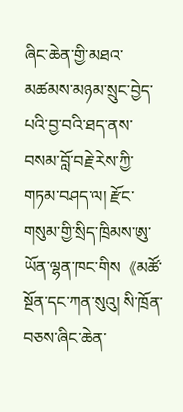ཞིང་ཆེན་གྱི་མཐའ་མཚམས་མཉམ་སྲུང་བྱེད་པའི་བྱ་བའི་ཐད་ནས་བསམ་བློ་བརྗེ་རེས་ཀྱི་གཏམ་བཤད་ལ། རྫོང་གསུམ་གྱི་སྲིད་ཁྲིམས་ཨུ་ཡོན་ལྷན་ཁང་གིས《མཚོ་སྔོན་དང་ཀན་སུའུ། སི་ཁྲོན་བཅས་ཞིང་ཆེན་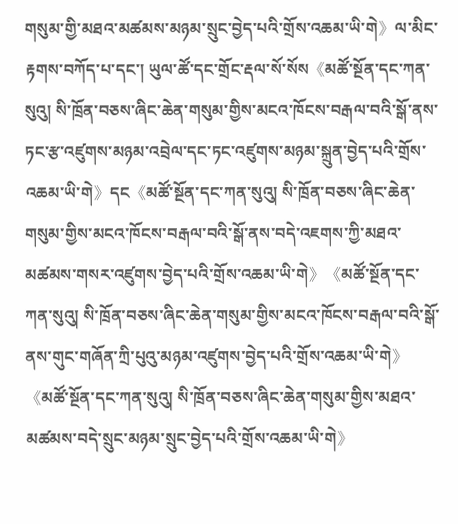གསུམ་གྱི་མཐའ་མཚམས་མཉམ་སྲུང་བྱེད་པའི་གྲོས་འཆམ་ཡི་གེ》ལ་མིང་རྟགས་བཀོད་པ་དང་། ཡུལ་ཚོ་དང་གྲོང་རྡལ་སོ་སོས《མཚོ་སྔོན་དང་ཀན་སུའུ། སི་ཁྲོན་བཅས་ཞིང་ཆེན་གསུམ་གྱིས་མངའ་ཁོངས་བརྒལ་བའི་སྒོ་ནས་ཏང་རྩ་འཛུགས་མཉམ་འབྲེལ་དང་ཏང་འཛུགས་མཉམ་སྐྲུན་བྱེད་པའི་གྲོས་འཆམ་ཡི་གེ》དང《མཚོ་སྔོན་དང་ཀན་སུའུ། སི་ཁྲོན་བཅས་ཞིང་ཆེན་གསུམ་གྱིས་མངའ་ཁོངས་བརྒལ་བའི་སྒོ་ནས་བདེ་འཇགས་ཀྱི་མཐའ་མཚམས་གསར་འཛུགས་བྱེད་པའི་གྲོས་འཆམ་ཡི་གེ》《མཚོ་སྔོན་དང་ཀན་སུའུ། སི་ཁྲོན་བཅས་ཞིང་ཆེན་གསུམ་གྱིས་མངའ་ཁོངས་བརྒལ་བའི་སྒོ་ནས་གུང་གཞོན་ཀྲི་པུའུ་མཉམ་འཛུགས་བྱེད་པའི་གྲོས་འཆམ་ཡི་གེ》《མཚོ་སྔོན་དང་ཀན་སུའུ། སི་ཁྲོན་བཅས་ཞིང་ཆེན་གསུམ་གྱིས་མཐའ་མཚམས་བདེ་སྲུང་མཉམ་སྲུང་བྱེད་པའི་གྲོས་འཆམ་ཡི་གེ》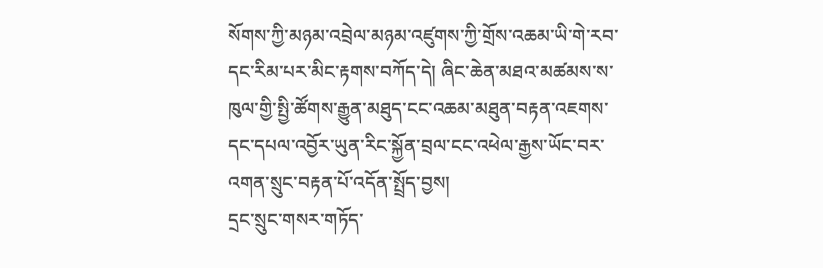སོགས་ཀྱི་མཉམ་འབྲེལ་མཉམ་འཛུགས་ཀྱི་གྲོས་འཆམ་ཡི་གེ་རབ་དང་རིམ་པར་མིང་རྟགས་བཀོད་དེ། ཞིང་ཆེན་མཐའ་མཚམས་ས་ཁུལ་གྱི་སྤྱི་ཚོགས་རྒྱུན་མཐུད་ངང་འཆམ་མཐུན་བརྟན་འཇགས་དང་དཔལ་འབྱོར་ཡུན་རིང་སྐྱོན་བྲལ་ངང་འཕེལ་རྒྱས་ཡོང་བར་འགན་སྲུང་བརྟན་པོ་འདོན་སྤྲོད་བྱས།
དྲང་སྲུང་གསར་གཏོད་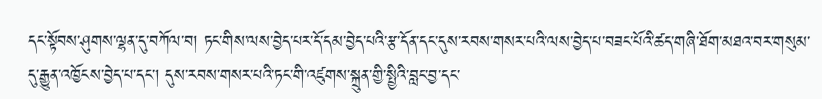དང་སྟོབས་ཤུགས་ལྷན་དུ་བཀོལ་བ། ཏང་གིས་ལས་བྱེད་པར་དོ་དམ་བྱེད་པའི་རྩ་དོན་དང་དུས་རབས་གསར་པའི་ལས་བྱེད་པ་བཟང་པོའི་ཚད་གཞི་ཐོག་མཐའ་བར་གསུམ་དུ་རྒྱུན་འཁྱོངས་བྱེད་པ་དང་། དུས་རབས་གསར་པའི་ཏང་གི་འཛུགས་སྐྲུན་གྱི་སྤྱིའི་བླང་བྱ་དང་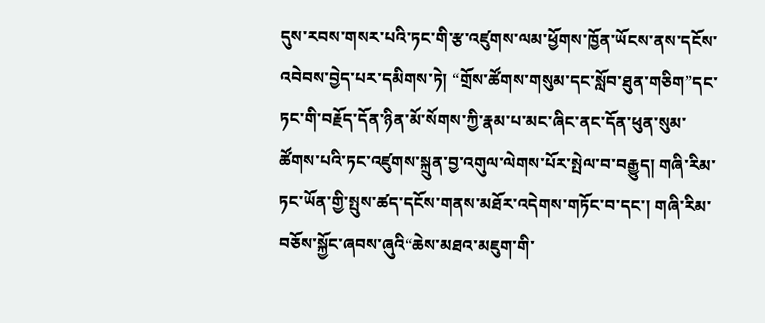དུས་རབས་གསར་པའི་ཏང་གི་རྩ་འཛུགས་ལམ་ཕྱོགས་ཁྱོན་ཡོངས་ནས་དངོས་འབེབས་བྱེད་པར་དམིགས་ཏེ། “གྲོས་ཚོགས་གསུམ་དང་སློབ་ཐུན་གཅིག”དང་ཏང་གི་བརྗོད་དོན་ཉིན་མོ་སོགས་ཀྱི་རྣམ་པ་མང་ཞིང་ནང་དོན་ཕུན་སུམ་ཚོགས་པའི་ཏང་འཛུགས་སྐྲུན་བྱ་འགུལ་ལེགས་པོར་སྤེལ་བ་བརྒྱུད། གཞི་རིམ་ཏང་ཡོན་གྱི་སྤུས་ཚད་དངོས་གནས་མཐོར་འདེགས་གཏོང་བ་དང་། གཞི་རིམ་བཅོས་སྐྱོང་ཞབས་ཞུའི“ཆེས་མཐའ་མཇུག་གི་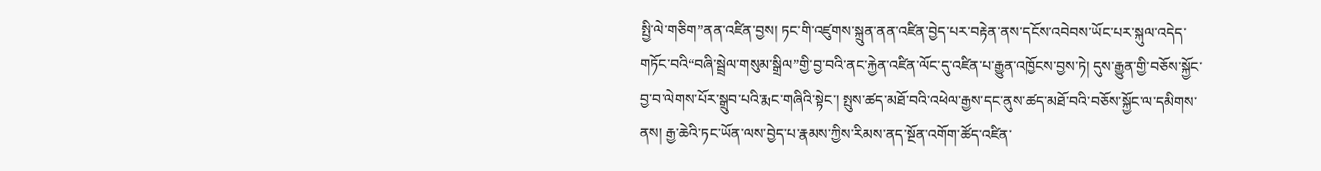སྤྱི་ལེ་གཅིག”ནན་འཛིན་བྱས། ཏང་གི་འཛུགས་སྐྲུན་ནན་འཛིན་བྱེད་པར་བརྟེན་ནས་དངོས་འབེབས་ཡོང་པར་སྐུལ་འདེད་གཏོང་བའི“བཞི་སྦྲེལ་གསུམ་སྒྲིལ”གྱི་བྱ་བའི་ནང་རྐྱེན་འཛིན་ལོང་དུ་འཛིན་པ་རྒྱུན་འཁྱོངས་བྱས་ཏེ། དུས་རྒྱུན་གྱི་བཅོས་སྐྱོང་བྱ་བ་ལེགས་པོར་སྒྲུབ་པའི་རྨང་གཞིའི་སྟེང་། སྤུས་ཚད་མཐོ་བའི་འཕེལ་རྒྱས་དང་ནུས་ཚད་མཐོ་བའི་བཅོས་སྐྱོང་ལ་དམིགས་ནས། རྒྱ་ཆེའི་ཏང་ཡོན་ལས་བྱེད་པ་རྣམས་ཀྱིས་རིམས་ནད་སྔོན་འགོག་ཚོད་འཛིན་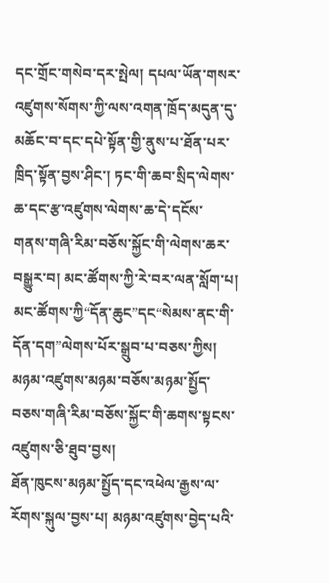དང་གྲོང་གསེབ་དར་སྤེལ། དཔལ་ཡོན་གསར་འཛུགས་སོགས་ཀྱི་ལས་འགན་ཁྲོད་མདུན་དུ་མཆོང་བ་དང་དཔེ་སྟོན་གྱི་ནུས་པ་ཐོན་པར་ཁྲིད་སྟོན་བྱས་ཤིང་། ཏང་གི་ཆབ་སྲིད་ལེགས་ཆ་དང་རྩ་འཛུགས་ལེགས་ཆ་དེ་དངོས་གནས་གཞི་རིམ་བཅོས་སྐྱོང་གི་ལེགས་ཆར་བསྒྱུར་བ། མང་ཚོགས་ཀྱི་རེ་བར་ལན་སློག་པ། མང་ཚོགས་ཀྱི“དོན་ཆུང”དང“སེམས་ནང་གི་དོན་དག”ལེགས་པོར་སྒྲུབ་པ་བཅས་ཀྱིས། མཉམ་འཛུགས་མཉམ་བཅོས་མཉམ་སྤྱོད་བཅས་གཞི་རིམ་བཅོས་སྐྱོང་གི་ཆགས་སྟངས་འཛུགས་ཅི་ཐུབ་བྱས།
ཐོན་ཁུངས་མཉམ་སྤྱོད་དང་འཕེལ་རྒྱས་ལ་རོགས་སྐུལ་བྱས་པ། མཉམ་འཛུགས་བྱེད་པའི་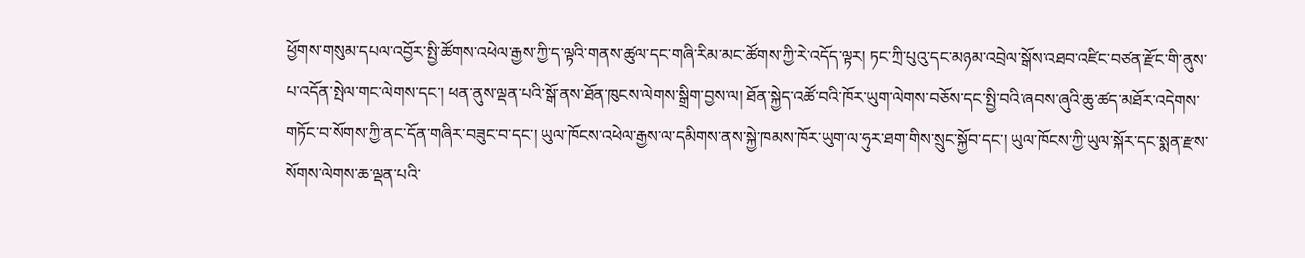ཕྱོགས་གསུམ་དཔལ་འབྱོར་སྤྱི་ཚོགས་འཕེལ་རྒྱས་ཀྱི་ད་ལྟའི་གནས་ཚུལ་དང་གཞི་རིམ་མང་ཚོགས་ཀྱི་རེ་འདོད་ལྟར། ཏང་ཀྲི་པུའུ་དང་མཉམ་འབྲེལ་སྒོས་འཐབ་འཛིང་བཙན་རྫོང་གི་ནུས་པ་འདོན་སྤེལ་གང་ལེགས་དང་། ཕན་ནུས་ལྡན་པའི་སྒོ་ནས་ཐོན་ཁུངས་ལེགས་སྒྲིག་བྱས་ལ། ཐོན་སྐྱེད་འཚོ་བའི་ཁོར་ཡུག་ལེགས་བཅོས་དང་སྤྱི་བའི་ཞབས་ཞུའི་ཆུ་ཚད་མཐོར་འདེགས་གཏོང་བ་སོགས་ཀྱི་ནང་དོན་གཞིར་བཟུང་བ་དང་། ཡུལ་ཁོངས་འཕེལ་རྒྱས་ལ་དམིགས་ནས་སྐྱེ་ཁམས་ཁོར་ཡུག་ལ་ཧུར་ཐག་གིས་སྲུང་སྐྱོབ་དང་། ཡུལ་ཁོངས་ཀྱི་ཡུལ་སྐོར་དང་སྨན་རྫས་སོགས་ལེགས་ཆ་ལྡན་པའི་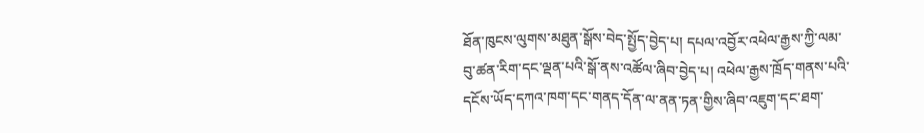ཐོན་ཁུངས་ལུགས་མཐུན་སྒོས་བེད་སྤྱོད་བྱེད་པ། དཔལ་འབྱོར་འཕེལ་རྒྱས་ཀྱི་ལམ་བུ་ཚན་རིག་དང་ལྡན་པའི་སྒོ་ནས་འཚོལ་ཞིབ་བྱེད་པ། འཕེལ་རྒྱས་ཁྲོད་གནས་པའི་དངོས་ཡོད་དཀའ་ཁག་དང་གནད་དོན་ལ་ནན་ཏན་གྱིས་ཞིབ་འཇུག་དང་ཐག་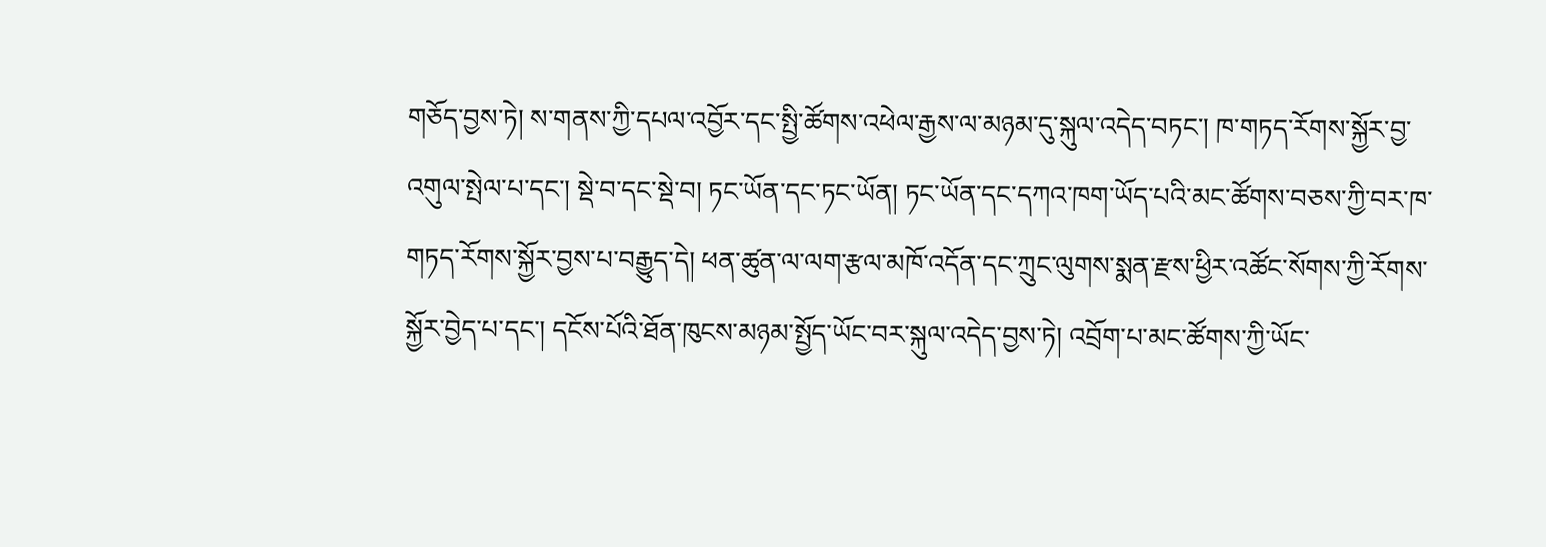གཅོད་བྱས་ཏེ། ས་གནས་ཀྱི་དཔལ་འབྱོར་དང་སྤྱི་ཚོགས་འཕེལ་རྒྱས་ལ་མཉམ་དུ་སྐུལ་འདེད་བཏང་། ཁ་གཏད་རོགས་སྐྱོར་བྱ་འགུལ་སྤེལ་པ་དང་། སྡེ་བ་དང་སྡེ་བ། ཏང་ཡོན་དང་ཏང་ཡོན། ཏང་ཡོན་དང་དཀའ་ཁག་ཡོད་པའི་མང་ཚོགས་བཅས་ཀྱི་བར་ཁ་གཏད་རོགས་སྐྱོར་བྱས་པ་བརྒྱུད་དེ། ཕན་ཚུན་ལ་ལག་རྩལ་མཁོ་འདོན་དང་ཀྲུང་ལུགས་སྨན་རྫས་ཕྱིར་འཚོང་སོགས་ཀྱི་རོགས་སྐྱོར་བྱེད་པ་དང་། དངོས་པོའི་ཐོན་ཁུངས་མཉམ་སྤྱོད་ཡོང་བར་སྐུལ་འདེད་བྱས་ཏེ། འབྲོག་པ་མང་ཚོགས་ཀྱི་ཡོང་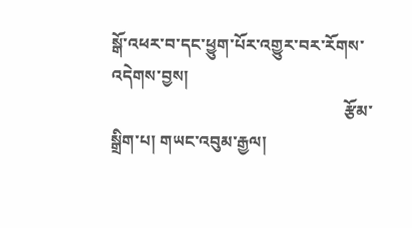སྒོ་འཕར་བ་དང་ཕྱུག་པོར་འགྱུར་བར་རོགས་འདེགས་བྱས།
                                                        རྩོམ་སྒྲིག་པ། གཡང་འབུམ་རྒྱལ།